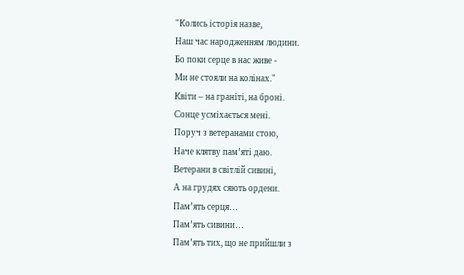"Колись історія назве,
Наш час народженням людини.
Бо поки серце в нас живе -
Ми не стояли на колінах."
Квіти – на граніті, на броні.
Сонце усміхається мені.
Поруч з ветеранами стою,
Наче клятву пам’яті даю.
Ветерани в світлій сивині,
А на грудях сяють ордени.
Пам’ять серця…
Пам’ять сивини…
Пам’ять тих, що не прийшли з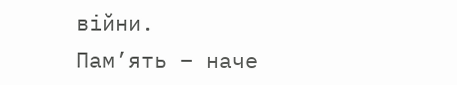війни.
Пам’ять – наче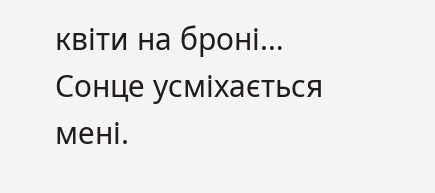квіти на броні…
Сонце усміхається мені.